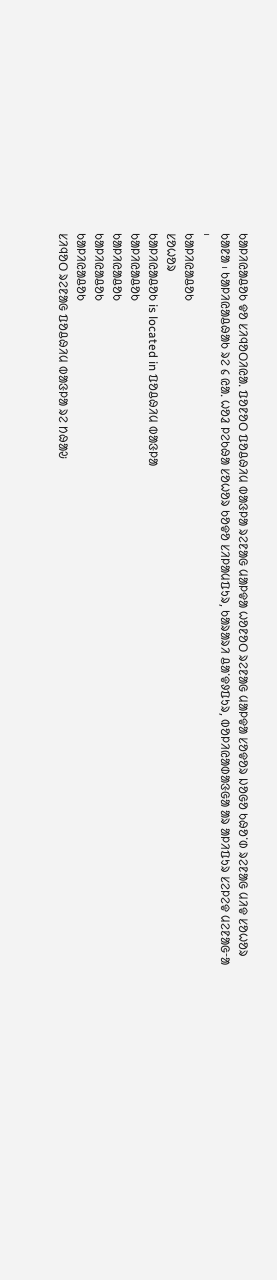ᱠᱟᱞᱤᱭᱟᱪᱚᱠ ᱫᱚ ᱥᱤᱧᱚᱛᱤᱭᱟᱹ ᱯᱚᱱᱚᱛ ᱯᱚᱪᱷᱤᱢ ᱵᱟᱝᱞᱟ ᱨᱮᱱᱟᱜ ᱢᱟᱞᱫᱟ ᱦᱚᱱᱚᱛ ᱨᱮᱱᱟᱜ ᱢᱟᱞᱫᱟ ᱥᱚᱫᱚᱨ ᱡᱚᱜᱚ ᱠᱷᱚᱸᱰ ᱨᱮᱱᱟᱜ ᱢᱤᱫ ᱥᱚᱦᱚᱨ ᱠᱟᱱᱟ ᱾ ᱠᱟᱞᱤᱭᱟᱪᱷᱟᱠ ᱨᱮ ᱔ ᱭᱟᱹ ᱦᱚᱲ ᱞᱮᱠᱷᱟ ᱥᱚᱦᱚᱨ ᱠᱚᱫᱚ ᱥᱤᱞᱟᱢᱯᱩᱨ, ᱠᱟᱨᱟᱨᱤ ᱪᱟᱸᱫᱽᱯᱩᱨ, ᱵᱚᱞᱤᱭᱟᱰᱟᱝᱜᱟ ᱟᱨ ᱟᱞᱤᱯᱩᱨ ᱥᱮᱞᱮᱫ ᱢᱮᱱᱟᱜᱼᱟ ᱾
ᱠᱟᱞᱤᱭᱟᱪᱚᱠ
ᱥᱚᱦᱚᱨ
ᱠᱟᱞᱤᱭᱟᱪᱚᱠ is located in ᱯᱚᱪᱷᱤᱢ ᱵᱟᱝᱞᱟ
ᱠᱟᱞᱤᱭᱟᱪᱚᱠ
ᱠᱟᱞᱤᱭᱟᱪᱚᱠ
ᱠᱟᱞᱤᱭᱟᱪᱚᱠ
ᱠᱟᱞᱤᱭᱟᱪᱚᱠ
ᱥᱤᱧᱚᱛ ᱨᱮᱱᱟᱜ ᱯᱚᱪᱷᱤᱢ ᱵᱟᱝᱞᱟ ᱨᱮ ᱴᱷᱟᱶ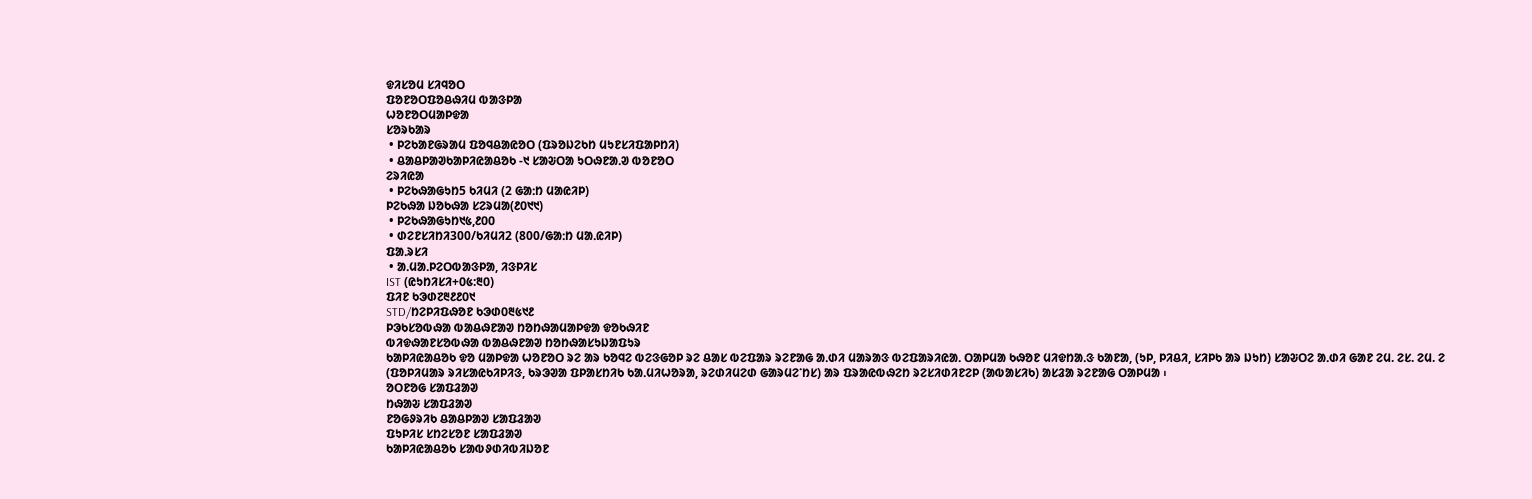ᱫᱤᱥᱚᱢ ᱥᱤᱧᱚᱛ
ᱯᱚᱱᱚᱛᱯᱚᱪᱷᱤᱢ ᱵᱟᱝᱞᱟ
ᱦᱚᱱᱚᱛᱢᱟᱞᱫᱟ
ᱥᱚᱨᱠᱟᱨ
 • ᱞᱮᱠᱟᱱᱜᱨᱟᱢ ᱯᱚᱧᱪᱟᱭᱚᱛ (ᱯᱨᱚᱡᱮᱠᱴ ᱢᱩᱱᱥᱤᱯᱟᱞᱴᱤ)
 • ᱪᱟᱪᱞᱟᱣᱠᱟᱞᱤᱭᱟᱪᱚᱠ -᱑ ᱥᱟᱶᱛᱟ ᱩᱛᱷᱱᱟᱹᱣ ᱵᱚᱱᱚᱛ
ᱮᱨᱤᱭᱟ
 • ᱞᱮᱠᱷᱟᱜᱩᱴ5 ᱠᱤᱢᱤ (2 ᱜᱟᱺᱴ ᱢᱟᱭᱤᱞ)
ᱞᱮᱠᱷᱟ ᱡᱚᱠᱷᱟ ᱥᱮᱨᱢᱟ(᱒᱐᱑᱑)
 • ᱞᱮᱠᱷᱟᱜᱩᱴ᱑᱕,᱒᱐᱐
 • ᱰᱮᱱᱥᱤᱴᱤ300/ᱠᱤᱢᱤ2 (800/ᱜᱟᱺᱴ ᱢᱟᱹᱭᱤᱞ)
ᱯᱟᱹᱨᱥᱤ
 • ᱟᱹᱢᱟᱹᱞᱮᱛᱵᱟᱝᱞᱟ, ᱤᱝᱞᱤᱥ
IST (ᱭᱩᱴᱤᱥᱤ+᱐᱕:᱓᱐)
ᱯᱤᱱ ᱠᱳᱰ᱗᱓᱒᱒᱐᱑
STD/ᱴᱮᱞᱤᱯᱷᱚᱱ ᱠᱳᱰ᱐᱓᱕᱑᱒
ᱞᱳᱠᱥᱚᱵᱷᱟ ᱵᱟᱪᱷᱱᱟᱣ ᱴᱚᱴᱷᱟᱢᱟᱞᱫᱟ ᱫᱚᱠᱷᱤᱱ
ᱵᱤᱫᱷᱟᱱᱥᱚᱵᱷᱟ ᱵᱟᱪᱷᱱᱟᱣ ᱴᱚᱴᱷᱟᱥᱩᱡᱟᱯᱩᱨ
ᱠᱟᱞᱤᱭᱟᱪᱚᱠ ᱫᱚ ᱢᱟᱞᱫᱟ ᱦᱚᱱᱚᱛ ᱨᱮ ᱟᱨ ᱠᱚᱧᱮ ᱵᱮᱝᱜᱚᱞ ᱨᱮ ᱪᱟᱥ ᱵᱮᱯᱟᱨ ᱨᱮᱱᱟᱜ ᱟᱹᱰᱤ ᱢᱟᱨᱟᱝ ᱵᱮᱯᱟᱨᱤᱭᱟᱹ ᱛᱟᱞᱢᱟ ᱠᱷᱚᱱ ᱢᱤᱫᱴᱟᱹᱝ ᱠᱟᱱᱟ, (ᱩᱞ, ᱞᱤᱪᱤ, ᱥᱤᱞᱠ ᱟᱨ ᱡᱩᱴ) ᱥᱟᱶᱛᱮ ᱟᱹᱰᱤ ᱜᱟᱱ ᱮᱢ. ᱮᱥ. ᱮᱢ. ᱮ (ᱯᱚᱞᱤᱢᱟᱨ ᱨᱤᱥᱟᱭᱠᱤᱞᱤᱝ, ᱠᱨᱳᱣᱟ ᱯᱞᱟᱥᱴᱤᱠ ᱠᱟᱹᱢᱤᱦᱚᱨᱟ, ᱨᱮᱰᱤᱢᱮᱰ ᱜᱟᱨᱢᱮᱸᱴᱥ) ᱟᱨ ᱯᱨᱟᱭᱵᱷᱮᱴ ᱨᱮᱥᱤᱰᱤᱱᱮᱞ (ᱟᱵᱟᱥᱤᱠ) ᱟᱥᱲᱟ ᱨᱮᱱᱟᱜ ᱛᱟᱞᱢᱟ ᱾
ᱚᱛᱱᱚᱜ ᱥᱟᱯᱲᱟᱣ
ᱴᱷᱟᱶ ᱥᱟᱯᱲᱟᱣ
ᱱᱚᱜᱽᱨᱤᱠ ᱪᱟᱪᱞᱟᱣ ᱥᱟᱯᱲᱟᱣ
ᱯᱩᱞᱤᱥ ᱥᱴᱮᱥᱚᱱ ᱥᱟᱯᱲᱟᱣ
ᱠᱟᱞᱤᱭᱟᱪᱚᱠ ᱥᱟᱵᱽᱰᱤᱵᱤᱡᱚᱱ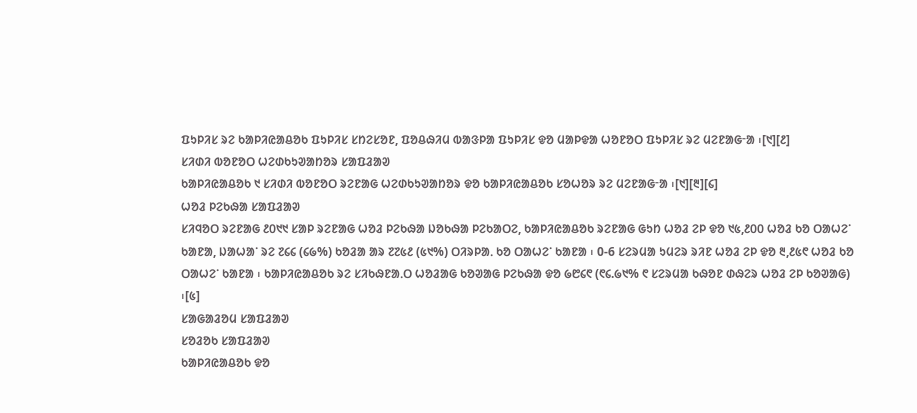ᱯᱩᱞᱤᱥ ᱨᱮ ᱠᱟᱞᱤᱭᱟᱪᱚᱠ ᱯᱩᱞᱤᱥ ᱥᱴᱮᱥᱚᱱ, ᱯᱚᱪᱷᱤᱢ ᱵᱟᱝᱞᱟ ᱯᱩᱞᱤᱥ ᱫᱚ ᱢᱟᱞᱫᱟ ᱦᱚᱱᱚᱛ ᱯᱩᱞᱤᱥ ᱨᱮ ᱢᱮᱱᱟᱜᱼᱟ ᱾[᱑][᱒]
ᱥᱤᱰᱤ ᱵᱚᱱᱚᱛ ᱦᱮᱰᱠᱩᱣᱟᱴᱚᱨ ᱥᱟᱯᱲᱟᱣ
ᱠᱟᱞᱤᱭᱟᱪᱚᱠ ᱑ ᱥᱤᱰᱤ ᱵᱚᱱᱚᱛ ᱨᱮᱱᱟᱜ ᱦᱮᱰᱠᱩᱣᱟᱴᱚᱨ ᱫᱚ ᱠᱟᱞᱤᱭᱟᱪᱚᱠ ᱥᱚᱦᱚᱨ ᱨᱮ ᱢᱮᱱᱟᱜᱼᱟ ᱾[᱑][᱓][᱔]
ᱦᱚᱲ ᱞᱮᱠᱷᱟ ᱥᱟᱯᱲᱟᱣ
ᱥᱤᱧᱚᱛ ᱨᱮᱱᱟᱜ ᱒᱐᱑᱑ ᱥᱟᱞ ᱨᱮᱱᱟᱜ ᱦᱚᱲ ᱞᱮᱠᱷᱟ ᱡᱚᱠᱷᱟ ᱞᱮᱠᱟᱛᱮ, ᱠᱟᱞᱤᱭᱟᱪᱚᱠ ᱨᱮᱱᱟᱜ ᱜᱩᱴ ᱦᱚᱲ ᱮᱞ ᱫᱚ ᱑᱕,᱒᱐᱐ ᱦᱚᱲ ᱠᱚ ᱛᱟᱦᱮᱸ ᱠᱟᱱᱟ, ᱡᱟᱦᱟᱸ ᱨᱮ ᱗᱔᱔ (᱔᱙%) ᱠᱚᱲᱟ ᱟᱨ ᱗᱗᱕᱒ (᱕᱑%) ᱛᱤᱨᱞᱟᱹ ᱠᱚ ᱛᱟᱦᱮᱸ ᱠᱟᱱᱟ ᱾ 0-6 ᱥᱮᱨᱢᱟ ᱩᱢᱮᱨ ᱨᱤᱱ ᱦᱚᱲ ᱮᱞ ᱫᱚ ᱓,᱒᱕᱖ ᱦᱚᱲ ᱠᱚ ᱛᱟᱦᱮᱸ ᱠᱟᱱᱟ ᱾ ᱠᱟᱞᱤᱭᱟᱪᱚᱠ ᱨᱮ ᱥᱤᱠᱷᱱᱟᱹᱛ ᱦᱚᱲᱟᱜ ᱠᱚᱣᱟᱜ ᱞᱮᱠᱷᱟ ᱫᱚ ᱙᱘᱔᱖ (᱖᱔.᱙᱑% ᱖ ᱥᱮᱨᱢᱟ ᱠᱷᱚᱱ ᱰᱷᱮᱨ ᱦᱚᱲ ᱮᱞ ᱠᱚᱣᱟᱜ) ᱾[᱕]
ᱥᱟᱜᱟᱲᱚᱢ ᱥᱟᱯᱲᱟᱣ
ᱥᱚᱲᱚᱠ ᱥᱟᱯᱲᱟᱣ
ᱠᱟᱞᱤᱭᱟᱪᱚᱠ ᱫᱚ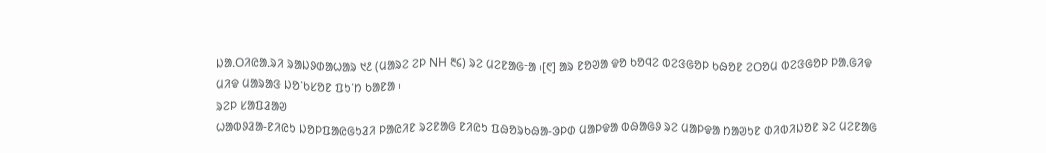ᱡᱟᱹᱛᱤᱭᱟᱹᱨᱤ ᱨᱟᱡᱽᱰᱟᱦᱟᱨ ᱑᱒ (ᱢᱟᱨᱮ ᱮᱞ NH ᱓᱔) ᱨᱮ ᱢᱮᱱᱟᱜᱼᱟ ᱾[᱖] ᱟᱨ ᱱᱚᱣᱟ ᱫᱚ ᱠᱚᱧᱮ ᱵᱮᱝᱜᱚᱞ ᱠᱷᱚᱱ ᱮᱛᱚᱢ ᱵᱮᱝᱜᱚᱞ ᱞᱟᱹᱜᱤᱫ ᱢᱤᱫ ᱢᱟᱨᱟᱝ ᱡᱚᱸᱠᱥᱚᱱ ᱯᱩᱸᱴ ᱠᱟᱱᱟ ᱾
ᱨᱮᱞ ᱥᱟᱯᱲᱟᱣ
ᱦᱟᱵᱽᱲᱟ-ᱱᱤᱭᱩ ᱡᱚᱞᱯᱟᱭᱜᱩᱲᱤ ᱞᱟᱭᱤᱱ ᱨᱮᱱᱟᱜ ᱱᱤᱭᱩ ᱯᱷᱚᱨᱠᱷᱟ-ᱳᱞᱰ ᱢᱟᱞᱫᱟ ᱵᱷᱟᱜᱽ ᱨᱮ ᱢᱟᱞᱫᱟ ᱴᱟᱣᱩᱱ ᱰᱤᱵᱤᱡᱚᱱ ᱨᱮ ᱢᱮᱱᱟᱜ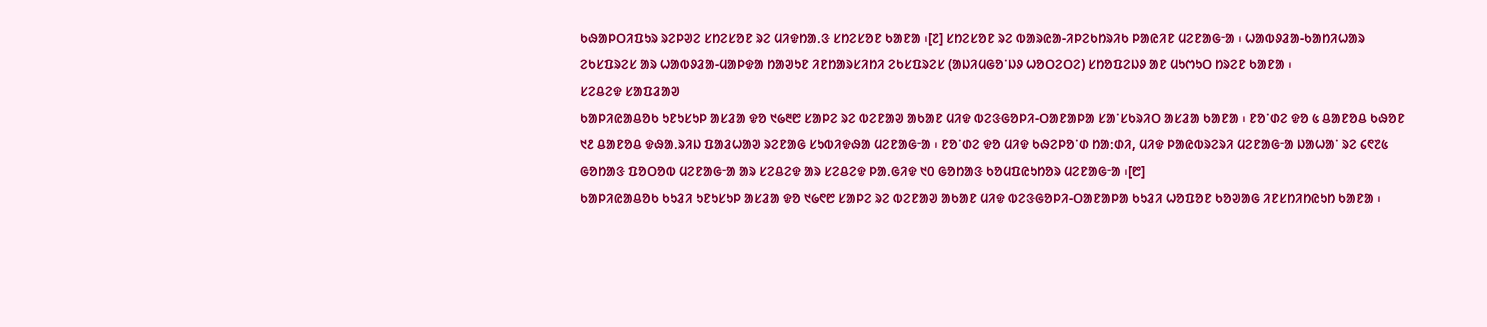ᱠᱷᱟᱞᱛᱤᱯᱩᱨ ᱨᱮᱞᱣᱮ ᱥᱴᱮᱥᱚᱱ ᱨᱮ ᱢᱤᱫᱴᱟᱹᱝ ᱥᱴᱮᱥᱚᱱ ᱠᱟᱱᱟ ᱾[᱗] ᱥᱴᱮᱥᱚᱱ ᱨᱮ ᱵᱟᱨᱭᱟ-ᱤᱞᱮᱠᱴᱨᱤᱠ ᱞᱟᱭᱤᱱ ᱢᱮᱱᱟᱜᱼᱟ ᱾ ᱦᱟᱵᱽᱲᱟ-ᱠᱟᱴᱤᱦᱟᱨ ᱮᱠᱥᱯᱨᱮᱥ ᱟᱨ ᱦᱟᱵᱽᱲᱟ-ᱢᱟᱞᱫᱟ ᱴᱟᱣᱩᱱ ᱤᱱᱴᱟᱨᱥᱤᱴᱤ ᱮᱠᱥᱯᱨᱮᱥ (ᱟᱡᱤᱢᱜᱚᱸᱡᱽ ᱦᱚᱛᱮᱛᱮ) ᱥᱴᱚᱯᱮᱡᱽ ᱟᱱ ᱢᱩᱬᱩᱛ ᱴᱨᱮᱱ ᱠᱟᱱᱟ ᱾
ᱥᱮᱪᱮᱫ ᱥᱟᱯᱲᱟᱣ
ᱠᱟᱞᱤᱭᱟᱪᱚᱠ ᱩᱱᱩᱥᱩᱞ ᱟᱥᱲᱟ ᱫᱚ ᱑᱙᱓᱘ ᱥᱟᱞᱮ ᱨᱮ ᱵᱮᱱᱟᱣ ᱟᱠᱟᱱ ᱢᱤᱫ ᱵᱮᱝᱜᱚᱞᱤ-ᱛᱟᱱᱟᱞᱟ ᱥᱟᱸᱥᱠᱨᱤᱛ ᱟᱥᱲᱟ ᱠᱟᱱᱟ ᱾ ᱱᱚᱸᱰᱮ ᱫᱚ ᱕ ᱪᱟᱱᱚᱪ ᱠᱷᱚᱱ ᱑᱒ ᱪᱟᱱᱚᱪ ᱫᱷᱟᱹᱨᱤᱡ ᱯᱟᱲᱦᱟᱣ ᱨᱮᱱᱟᱜ ᱥᱩᱵᱤᱫᱷᱟ ᱢᱮᱱᱟᱜᱼᱟ ᱾ ᱱᱚᱸᱰᱮ ᱫᱚ ᱢᱤᱫ ᱠᱷᱮᱞᱚᱸᱰ ᱴᱟᱺᱰᱤ, ᱢᱤᱫ ᱞᱟᱭᱵᱨᱮᱨᱤ ᱢᱮᱱᱟᱜᱼᱟ ᱡᱟᱦᱟᱸ ᱨᱮ ᱔᱖᱗᱕ ᱜᱚᱴᱟᱝ ᱯᱚᱛᱚᱵ ᱢᱮᱱᱟᱜᱼᱟ ᱟᱨ ᱥᱮᱪᱮᱫ ᱟᱨ ᱥᱮᱪᱮᱫ ᱞᱟᱹᱜᱤᱫ ᱑᱐ ᱜᱚᱴᱟᱝ ᱠᱚᱢᱯᱭᱩᱴᱚᱨ ᱢᱮᱱᱟᱜᱼᱟ ᱾[᱘]
ᱠᱟᱞᱤᱭᱟᱪᱚᱠ ᱠᱩᱲᱤ ᱩᱱᱩᱥᱩᱞ ᱟᱥᱲᱟ ᱫᱚ ᱑᱙᱖᱘ ᱥᱟᱞᱮ ᱨᱮ ᱵᱮᱱᱟᱣ ᱟᱠᱟᱱ ᱢᱤᱫ ᱵᱮᱝᱜᱚᱞᱤ-ᱛᱟᱱᱟᱞᱟ ᱠᱩᱲᱤ ᱦᱚᱯᱚᱱ ᱠᱚᱣᱟᱜ ᱤᱱᱥᱴᱤᱴᱭᱩᱴ ᱠᱟᱱᱟ ᱾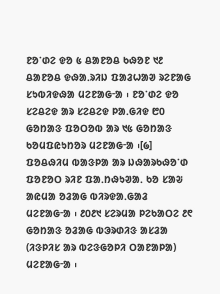ᱱᱚᱸᱰᱮ ᱫᱚ ᱕ ᱪᱟᱱᱚᱪ ᱠᱷᱚᱱ ᱑᱒ ᱪᱟᱱᱚᱪ ᱫᱷᱟᱹᱨᱤᱡ ᱯᱟᱲᱦᱟᱣ ᱨᱮᱱᱟᱜ ᱥᱩᱵᱤᱫᱷᱟ ᱢᱮᱱᱟᱜᱼᱟ ᱾ ᱱᱚᱸᱰᱮ ᱫᱚ ᱥᱮᱪᱮᱫ ᱟᱨ ᱥᱮᱪᱮᱫ ᱞᱟᱹᱜᱤᱫ ᱘᱐ ᱜᱚᱴᱟᱝ ᱯᱚᱛᱚᱵ ᱟᱨ ᱑᱕ ᱜᱚᱴᱟᱝ ᱠᱚᱢᱯᱭᱩᱴᱚᱨ ᱢᱮᱱᱟᱜᱼᱟ ᱾[᱙]
ᱯᱚᱪᱷᱤᱢ ᱵᱟᱝᱞᱟ ᱟᱨ ᱡᱷᱟᱨᱠᱷᱚᱸᱰ ᱯᱚᱱᱚᱛ ᱨᱤᱱ ᱯᱟᱹᱴᱷᱩᱣᱟᱹ ᱠᱚ ᱥᱟᱶ ᱟᱭᱢᱟ ᱚᱲᱟᱜ ᱵᱤᱨᱫᱟᱹᱜᱟᱲ ᱢᱮᱱᱟᱜᱼᱟ ᱾ ᱒᱐᱒᱑ ᱥᱮᱨᱢᱟ ᱞᱮᱠᱟᱛᱮ ᱒᱖ ᱜᱚᱴᱟᱝ ᱚᱲᱟᱜ ᱵᱳᱨᱰᱤᱝ ᱟᱥᱲᱟ (ᱤᱝᱞᱤᱥ ᱟᱨ ᱵᱮᱝᱜᱚᱞᱤ ᱛᱟᱱᱟᱞᱟ) ᱢᱮᱱᱟᱜᱼᱟ ᱾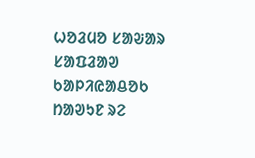ᱦᱚᱲᱢᱚ ᱥᱟᱶᱟᱨ ᱥᱟᱯᱲᱟᱣ
ᱠᱟᱞᱤᱭᱟᱪᱚᱠ ᱴᱟᱣᱩᱱ ᱨᱮ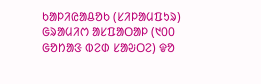ᱠᱟᱞᱤᱭᱟᱪᱚᱠ (ᱥᱤᱞᱟᱢᱯᱩᱨ) ᱜᱨᱟᱢᱤᱬ ᱟᱥᱯᱟᱛᱟᱞ (᱑᱐᱐ ᱜᱚᱴᱟᱝ ᱵᱮᱰ ᱥᱟᱶᱛᱮ) ᱫᱚ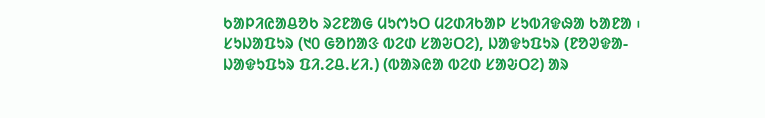ᱠᱟᱞᱤᱭᱟᱪᱚᱠ ᱨᱮᱱᱟᱜ ᱢᱩᱬᱩᱛ ᱢᱮᱰᱤᱠᱟᱞ ᱥᱩᱵᱤᱫᱷᱟ ᱠᱟᱱᱟ ᱾ ᱥᱩᱡᱟᱯᱩᱨ (᱑᱐ ᱜᱚᱴᱟᱝ ᱵᱮᱰ ᱥᱟᱶᱛᱮ), ᱡᱟᱫᱩᱯᱩᱨ (ᱱᱚᱣᱫᱟ-ᱡᱟᱫᱩᱯᱩᱨ ᱯᱤ.ᱮᱪ.ᱥᱤ.) (ᱵᱟᱨᱭᱟ ᱵᱮᱰ ᱥᱟᱶᱛᱮ) ᱟᱨ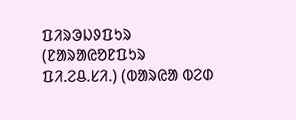ᱯᱤᱨᱳᱡᱽᱯᱩᱨ (ᱱᱟᱨᱟᱭᱚᱱᱯᱩᱨ ᱯᱤ.ᱮᱪ.ᱥᱤ.) (ᱵᱟᱨᱭᱟ ᱵᱮᱰ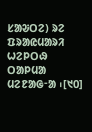ᱥᱟᱶᱛᱮ) ᱨᱮ ᱯᱨᱟᱭᱢᱟᱨᱤ ᱦᱮᱞᱛᱷ ᱛᱟᱞᱢᱟ ᱢᱮᱱᱟᱜᱼᱟ ᱾[᱑᱐]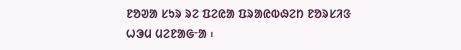ᱱᱚᱣᱟ ᱥᱩᱨ ᱨᱮ ᱯᱮᱭᱟ ᱯᱨᱟᱭᱵᱷᱮᱴ ᱱᱚᱨᱥᱤᱝ ᱦᱳᱢ ᱢᱮᱱᱟᱜᱼᱟ ᱾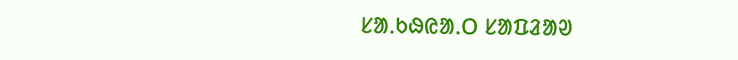ᱥᱟᱹᱠᱷᱭᱟᱹᱛ ᱥᱟᱯᱲᱟᱣ